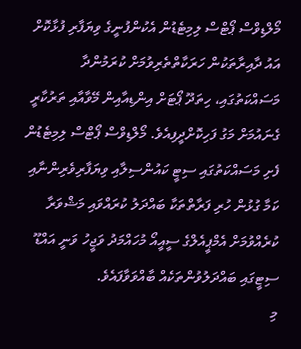މޯލްޑިވްސް ޕޯޓްސް ލިމިޓެޑުން އެކުންފުނީގެ ވިޔަފާރި ފުޅާކޮށް އައު ދާއިރާތަކުން ހަރަކާތްތެރިވުމަށް ކުރަމުންދާ މަސައްކަތުގައި، ހިތަދޫ ޕޯޓަށް އިންޑިއާއިން މޭވާއާއި ތަރުކާރީ ގެނައުމަށް މަގު ފަހިކޮށްދީފިއެވެ. މޯލްޑިވްސް ޕޯޓްސް ލިމިޓެޑުން ފެށި މަސައްކަތުގައި ސިޓީ ކައުންސިލާއި ވިޔަފާރިވެރިންނާއި ކަމާ ގުޅުން ހުރި ފަރާތްތަކާ ބައްދަލު ކުރައްވައި މަޝްވަރާ ކުރެއްވުމަށް އެމްޕީއެލްގެ ސީއީއޯ މުހައްމަދު ވަޖީހު ވަނީ އައްޑޫ ސިޓީގައި ބައްދަލުވުންތަކެއް ބާއްވަވާފައެވެ.
މި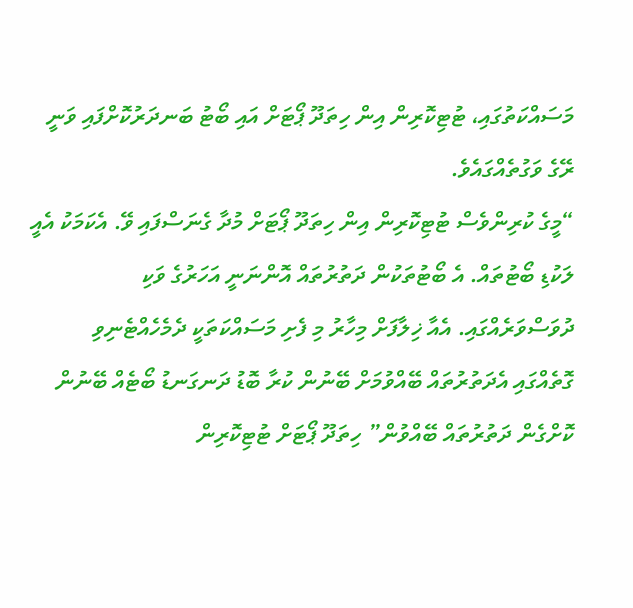މަސައްކަތުގައި، ޓުޓިކޮރިން އިން ހިތަދޫ ޕޯޓަށް އައި ބޯޓު ބަނދަރުކޮށްފައި ވަނީ ރޭގެ ވަގުތެއްގައެވެ.
“މީގެ ކުރިންވެސް ޓުޓިކޮރިން އިން ހިތަދޫ ޕޯޓަށް މުދާ ގެނަސްފައި ވޭ. އެކަމަކު އެއީ ލަކުޑި ބޯޓުތައް. އެ ބޯޓުތަކުން ދަތުރުތައް އޮންނަނީ އަހަރުގެ ވަކި ދުވަސްވަރެއްގައި. އެއާ ޚިލާފަށް މިހާރު މި ފެށި މަސައްކަތަކީ ދެމެހެއްޓެނިވި ގޮތެއްގައި އެދަތުރުތައް ބޭއްވުމަށް ބޭނުން ކުރާ ބޮޑު ދަނގަނޑު ބޯޓެއް ބޭނުން ކޮށްގެން ދަތުރުތައް ބޭއްވުން” ހިތަދޫ ޕޯޓަށް ޓުޓިކޮރިން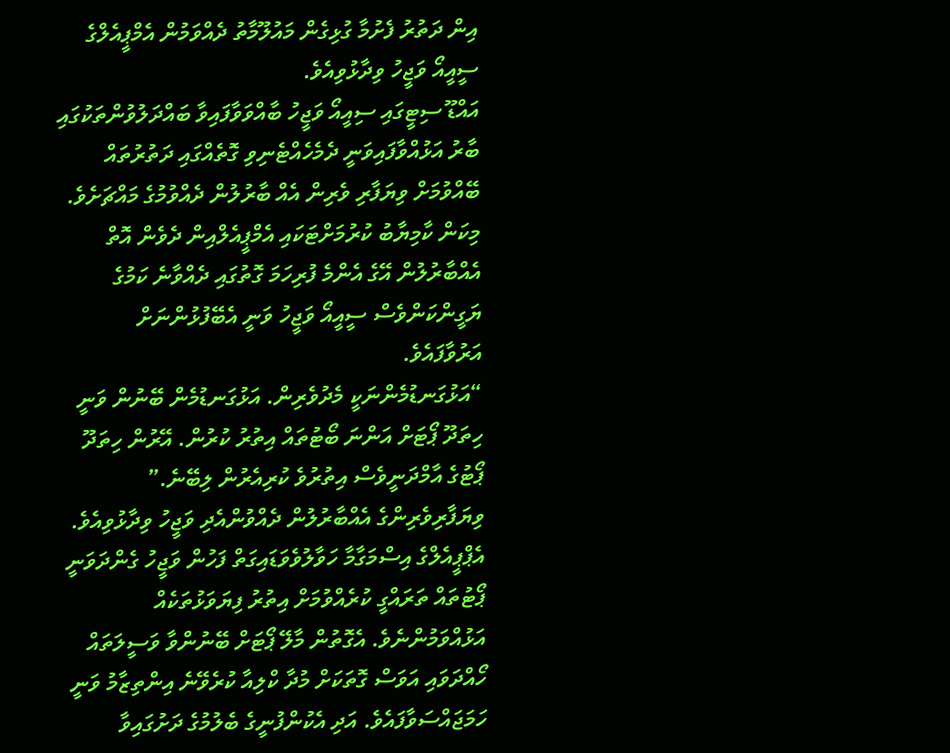އިން ދަތުރު ފެށުމާ ގުޅިގެން މައުލޫމާތު ދެއްވަމުން އެމްޕީއެލްގެ ސީއީއޯ ވަޖީހު ވިދާޅުވިއެވެ.
އައްޑޫ ސިޓީގައި ސިއީއޯ ވަޖީހު ބާއްވަވާފައިވާ ބައްދަލުވުންތަކުގައި ބާރު އަޅުއްވާފައިވަނީ ދެމެހެއްޓެނިވި ގޮތެއްގައި ދަތުރުތައް ބޭއްވުމަށް ވިޔަފާރި ވެރިން އެއް ބާރުލުން ދެއްވުމުގެ މައްޗަށެވެ. މިކަން ކާމިޔާބު ކުރުމަށްޓަކައި އެމްޕީއެލްއިން ދެވެން އޮތް އެއްބާރުލުން އޭގެ އެންމެ ފުރިހަމަ ގޮތުގައި ދެއްވާނެ ކަމުގެ ޔަގީންކަންވެސް ސީއީއޯ ވަޖީހު ވަނީ އެބޭފުޅުންނަށް އަރުވާފައެވެ.
“އަޅުގަނޑުމެންނަކީ މެދުވެރިން. އަޅުގަނޑުމެން ބޭނުން ވަނީ ހިތަދޫ ޕޯޓަށް އަންނަ ބޯޓުތައް އިތުރު ކުރުން. އޭރުން ހިތަދޫ ޕޯޓުގެ އާމްދަނީވެސް އިތުރުވެ ކުރިއެރުން ލިބޭނެ.” ވިޔަފާރިވެރިންގެ އެއްބާރުލުން ދެއްވުންއެދި ވަޖީހު ވިދާޅުވިއެވެ.
އެޕްޕީއެލްގެ އިސްމަގާމާ ހަވާލުވެވަޑައިގަތް ފަހުން ވަޖީހު ގެންދަވަނީ ޕޯޓުތައް ތަރައްގީ ކުރެއްވުމަށް އިތުރު ފިޔަވަޅުތަކެއް އަޅުއްވަމުންނެވެ. އެގޮތުން މާލޭ ޕޯޓަށް ބޭނުންވާ ވަސީލަތައް ހޯއްދަވައި އަވަސް ގޮތަކަށް މުދާ ކްލިއާ ކުރެވޭނެ އިންތިޒާމު ވަނީ ހަމަޖައްސަވާފައެވެ. އަދި އެކުންފުނީގެ ބެލުމުގެ ދަށުގައިވާ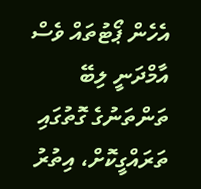އެހެން ޕޯޓުތައް ވެސް އާމްދަނީ ލިބޭ ތަންތަނުގެ ގޮތުގައި ތަރައްގީކޮށް، އިތުރު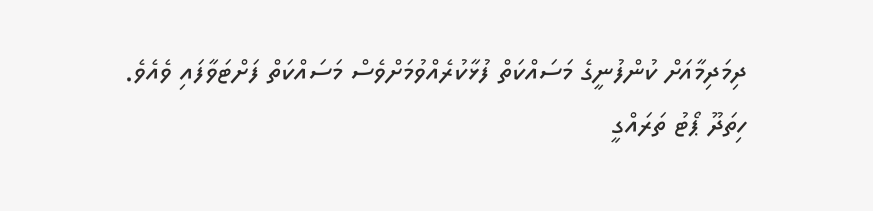ދިމަދިމާއަށް ކުންފުނީގެ މަސައްކަތް ފުޅާކުރެއްވުމަށްވެސް މަސައްކަތް ފަށްޓަވާފައި ވެއެވެ.
ހިތަދޫ ޕޯޓު ތަރައްގީ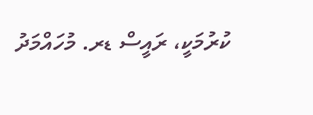ކުރުމަކީ، ރައީސް ޑރ. މުހައްމަދު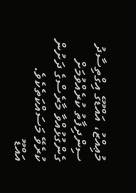މުޢިއްޒު، އައްޑޫގެ އިގްތިސާދު ސިންދިފާތު ކުރެއްވުމަށް ގެންގުޅުއްވާ މާރެސްގެ ދަށުން ކުރެވޭ މަސައްކަތެކެވެ.
އައްޑޫ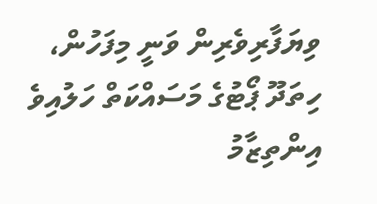ވިޔަފާރިވެރިން ވަނީ މިފަހުން، ހިތަދޫ ޕޯޓުގެ މަސައްކަތް ހަލުއިވެ އިންތިޒާމު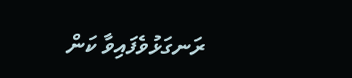ރަނގަޅުވެފައިވާ ކަން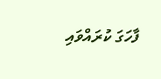ފާހަގަ ކުރައްވައި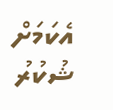އެކަމަށް ޝުކުރު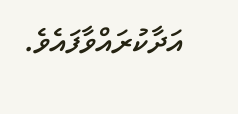އަދާކުރައްވާފައެވެ.